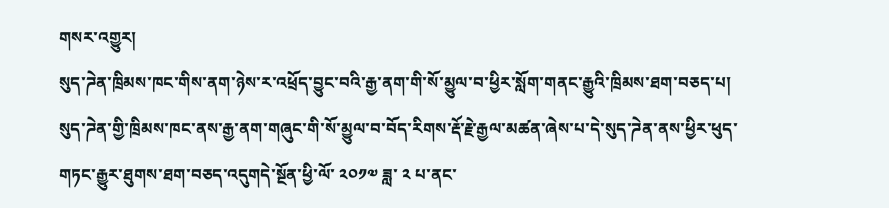གསར་འགྱུར།
སུད་ཌེན་ཁྲིམས་ཁང་གིས་ནག་ཉེས་ར་འཕྲོད་བྱུང་བའི་རྒྱ་ནག་གི་སོ་མྱུལ་བ་ཕྱིར་སློག་གནང་རྒྱུའི་ཁྲིམས་ཐག་བཅད་པ།
སུད་ཌེན་གྱི་ཁྲིམས་ཁང་ནས་རྒྱ་ནག་གཞུང་གི་སོ་མྱུལ་བ་བོད་རིགས་རྡོ་རྗེ་རྒྱལ་མཚན་ཞེས་པ་དེ་སུད་ཌེན་ནས་ཕྱིར་ཕུད་གཏང་རྒྱུར་ཐུགས་ཐག་བཅད་འདུགདེ་སྔོན་ཕྱི་ལོ་ ༢༠༡༧ ཟླ་ ༢ པ་ནང་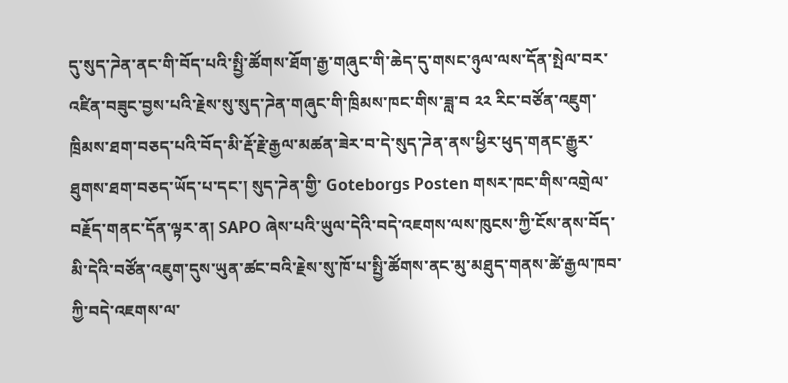དུ་སུད་ཌེན་ནང་གི་བོད་པའི་སྤྱི་ཚོགས་ཐོག་རྒྱ་གཞུང་གི་ཆེད་དུ་གསང་ཉུལ་ལས་དོན་སྤེལ་བར་འཛིན་བཟུང་བྱས་པའི་རྗེས་སུ་སུད་ཌེན་གཞུང་གི་ཁྲིམས་ཁང་གིས་ཟླ་བ ༢༢ རིང་བཙོན་འཇུག་ཁྲིམས་ཐག་བཅད་པའི་བོད་མི་རྡོ་རྗེ་རྒྱལ་མཚན་ཟེར་བ་དེ་སུད་ཌེན་ནས་ཕྱིར་ཕུད་གནང་རྒྱུར་ཐུགས་ཐག་བཅད་ཡོད་པ་དང་། སུད་ཌེན་གྱི་ Goteborgs Posten གསར་ཁང་གིས་འགྲེལ་བརྗོད་གནང་དོན་ལྟར་ན། SAPO ཞེས་པའི་ཡུལ་དེའི་བདེ་འཇགས་ལས་ཁུངས་ཀྱི་ངོས་ནས་བོད་མི་དེའི་བཙོན་འཇུག་དུས་ཡུན་ཚང་བའི་རྗེས་སུ་ཁོ་པ་སྤྱི་ཚོགས་ནང་མུ་མཐུད་གནས་ཚེ་རྒྱལ་ཁབ་ཀྱི་བདེ་འཇགས་ལ་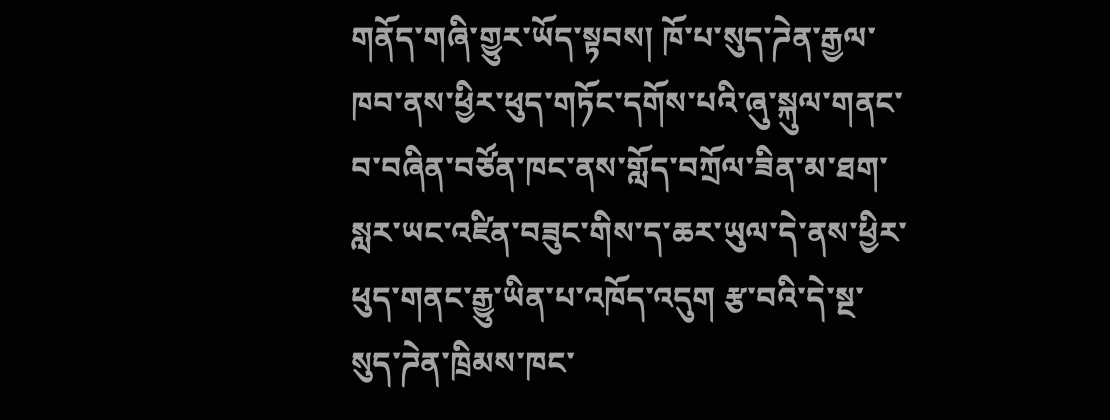གནོད་གཞི་གྱུར་ཡོད་སྟབས། ཁོ་པ་སུད་ཌེན་རྒྱལ་ཁབ་ནས་ཕྱིར་ཕུད་གཏོང་དགོས་པའི་ཞུ་སྐུལ་གནང་བ་བཞིན་བཙོན་ཁང་ནས་གློད་བཀྲོལ་ཟིན་མ་ཐག་སླར་ཡང་འཛིན་བཟུང་གིས་ད་ཆར་ཡུལ་དེ་ནས་ཕྱིར་ཕུད་གནང་རྒྱུ་ཡིན་པ་འཁོད་འདུག རྩ་བའི་དེ་སྔ་སུད་ཌེན་ཁྲིམས་ཁང་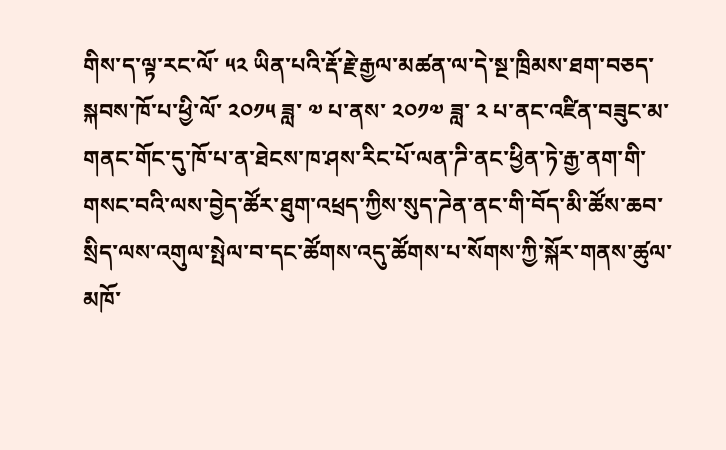གིས་ད་ལྟ་རང་ལོ་ ༥༢ ཡིན་པའི་རྡོ་རྗེ་རྒྱལ་མཚན་ལ་དེ་སྔ་ཁྲིམས་ཐག་བཅད་སྐབས་ཁོ་པ་ཕྱི་ལོ་ ༢༠༡༥ ཟླ་ ༧ པ་ནས་ ༢༠༡༧ ཟླ་ ༢ པ་ནང་འཛིན་བཟུང་མ་གནང་གོང་དུ་ཁོ་པ་ན་ཐེངས་ཁ་ཤས་རིང་པོ་ལན་ཌི་ནང་ཕྱིན་ཏེ་རྒྱ་ནག་གི་གསང་བའི་ལས་བྱེད་ཚོར་ཐུག་འཕྲད་ཀྱིས་སུད་ཌེན་ནང་གི་བོད་མི་ཚོས་ཆབ་སྲིད་ལས་འགུལ་སྤེལ་བ་དང་ཚོགས་འདུ་ཚོགས་པ་སོགས་ཀྱི་སྐོར་གནས་ཚུལ་མཁོ་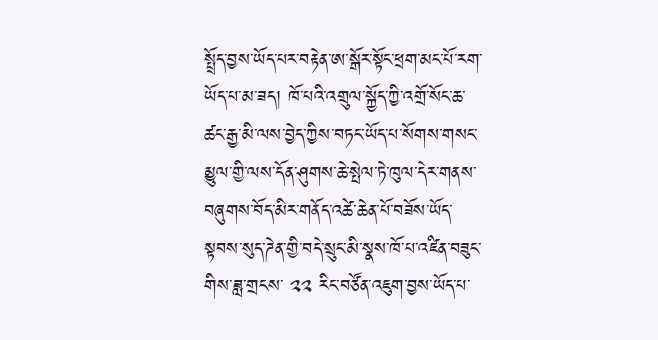སྤྲོད་བྱས་ཡོད་པར་བརྟེན་ཨ་སྒོར་སྟོང་ཕྲག་མང་པོ་རག་ཡོད་པ་མ་ཟད། ཁོ་པའི་འགྲུལ་སྐྱོད་ཀྱི་འགྲོ་སོང་ཆ་ཚང་རྒྱ་མི་ལས་བྱེད་ཀྱིས་བཏང་ཡོད་པ་སོགས་གསང་མྱུལ་གྱི་ལས་དོན་ཤུགས་ཆེ་སྤེལ་ཏེ་ཁུལ་དེར་གནས་བཞུགས་བོད་མིར་གནོད་འཚེ་ཆེན་པོ་བཟོས་ཡོད་སྟབས་སུད་ཌེན་གྱི་བདེ་སྲུང་མི་སྣས་ཁོ་པ་འཛིན་བཟུང་གིས་ཟླ་གྲངས་ ༢༢ རིང་བཙོན་འཇུག་བྱས་ཡོད་པ་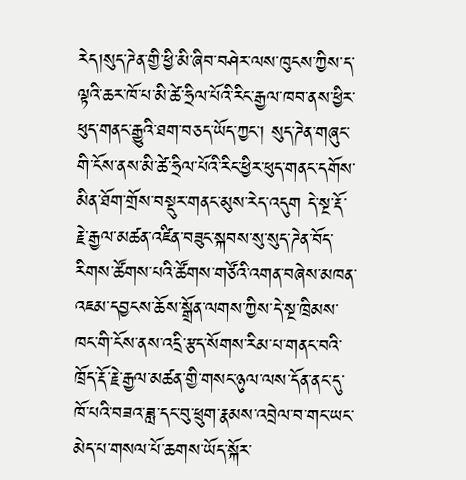རེད།སུད་ཌེན་གྱི་ཕྱི་མི་ཞིབ་བཤེར་ལས་ཁུངས་ཀྱིས་ད་ལྟའི་ཆར་ཁོ་པ་མི་ཚེ་ཧྲིལ་པོའི་རིང་རྒྱལ་ཁབ་ནས་ཕྱིར་ཕུད་གནང་རྒྱུའི་ཐག་བཅད་ཡོད་ཀྱང་། སུད་ཌེན་གཞུང་གི་ངོས་ནས་མི་ཚེ་ཧྲིལ་པོའི་རིང་ཕྱིར་ཕུད་གནང་དགོས་མིན་ཐོག་གྲོས་བསྡུར་གནང་མུས་རེད་འདུག དེ་སྔ་རྡོ་རྗེ་རྒྱལ་མཚན་འཛིན་བཟུང་སྐབས་སུ་སུད་ཌེན་བོད་རིགས་ཚོགས་པའི་ཚོགས་གཙོའི་འགན་བཞེས་མཁན་འཇམ་དབྱངས་ཆོས་སྒྲོན་ལགས་ཀྱིས་དེ་སྔ་ཁྲིམས་ཁང་གི་ངོས་ནས་འདྲི་རྩད་སོགས་རིམ་པ་གནང་བའི་ཁྲོད་རྡོ་རྗེ་རྒྱལ་མཚན་གྱི་གསང་ཉུལ་ལས་དོན་ནང་དུ་ཁོ་པའི་བཟའ་ཟླ་དང་བུ་ཕྲུག་རྣམས་འབྲེལ་བ་གང་ཡང་མེད་པ་གསལ་པོ་ཆགས་ཡོད་སྐོར་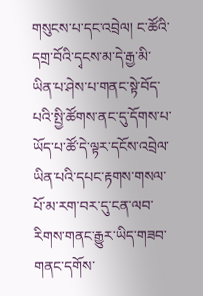གསུངས་པ་དང་འབྲེལ། ང་ཚོའི་དགྲ་བོའི་དྭངས་མ་དེ་རྒྱ་མི་ཡིན་པ་ཤེས་པ་གནང་སྟེ་བོད་པའི་སྤྱི་ཚོགས་ནང་དུ་དོགས་པ་ཡོད་པ་ཚོ་དེ་ལྟར་དངོས་འབྲེལ་ཡིན་པའི་དཔང་རྟགས་གསལ་པོ་མ་རག་བར་དུ་ངན་ལབ་རིགས་གནང་རྒྱུར་ཡིད་གཟབ་གནང་དགོས་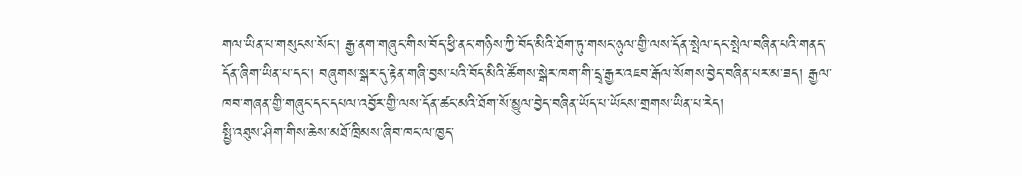གལ་ཡིན་པ་གསུངས་སོང་། རྒྱ་ནག་གཞུང་གིས་བོད་ཕྱི་ནང་གཉིས་ཀྱི་བོད་མིའི་ཐོག་ཏུ་གསང་ཉུལ་གྱི་ལས་དོན་སྤེལ་དང་སྤེལ་བཞིན་པའི་གནད་དོན་ཞིག་ཡིན་པ་དང་། བཞུགས་སྒར་དུ་རྟེན་གཞི་བྱས་པའི་བོད་མིའི་ཚོགས་སྒེར་ཁག་གི་དྲྭ་རྒྱར་འཇབ་རྒོལ་སོགས་བྱེད་བཞིན་པར་མ་ཟད། རྒྱལ་ཁབ་གཞན་གྱི་གཞུང་དང་དཔལ་འབྱོར་གྱི་ལས་དོན་ཚང་མའི་ཐོག་སོ་མྱུལ་བྱེད་བཞིན་ཡོད་པ་ཡོངས་གྲགས་ཡིན་པ་རེད།
སྤྱི་འཐུས་ཤིག་གིས་ཆེས་མཐོ་ཁྲིམས་ཞིབ་ཁང་ལ་ཁྱད་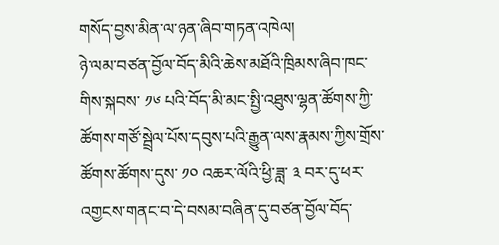གསོད་བྱས་མིན་ལ་ཉན་ཞིབ་གཏན་འཁེལ།
ཉེ་ལམ་བཙན་བྱོལ་བོད་མིའི་ཆེས་མཐོའི་ཁྲིམས་ཞིབ་ཁང་གིས་སྐབས་ ༡༦ པའི་བོད་མི་མང་སྤྱི་འཐུས་ལྷན་ཚོགས་ཀྱི་ཚོགས་གཙོ་སྦྲེལ་པོས་དབུས་པའི་རྒྱུན་ལས་རྣམས་ཀྱིས་གྲོས་ཚོགས་ཚོགས་དུས་ ༡༠ འཆར་ལོའི་ཕྱི་ཟླ་ ༣ བར་དུ་ཕར་འགྱངས་གནང་བ་དེ་བསམ་བཞིན་དུ་བཙན་བྱོལ་བོད་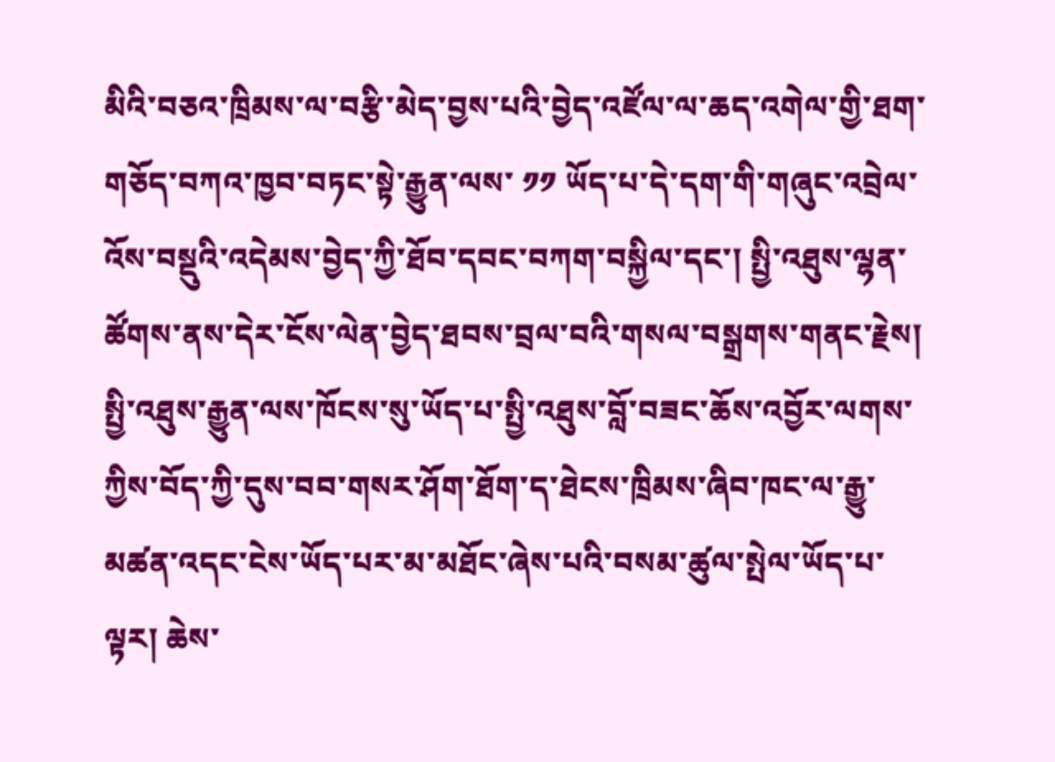མིའི་བཅའ་ཁྲིམས་ལ་བརྩི་མེད་བྱས་པའི་བྱེད་འཛོལ་ལ་ཆད་འགེལ་གྱི་ཐག་གཅོད་བཀའ་ཁྱབ་བཏང་སྟེ་རྒྱུན་ལས་ ༡༡ ཡོད་པ་དེ་དག་གི་གཞུང་འབྲེལ་འོས་བསྡུའི་འདེམས་བྱེད་ཀྱི་ཐོབ་དབང་བཀག་བསྐྱིལ་དང་། སྤྱི་འཐུས་ལྷན་ཚོགས་ནས་དེར་ངོས་ལེན་བྱེད་ཐབས་བྲལ་བའི་གསལ་བསྒྲགས་གནང་རྗེས། སྤྱི་འཐུས་རྒྱུན་ལས་ཁོངས་སུ་ཡོད་པ་སྤྱི་འཐུས་བློ་བཟང་ཆོས་འབྱོར་ལགས་ཀྱིས་བོད་ཀྱི་དུས་བབ་གསར་ཤོག་ཐོག་ད་ཐེངས་ཁྲིམས་ཞིབ་ཁང་ལ་རྒྱུ་མཚན་འདང་ངེས་ཡོད་པར་མ་མཐོང་ཞེས་པའི་བསམ་ཚུལ་སྤེལ་ཡོད་པ་ལྟར། ཆེས་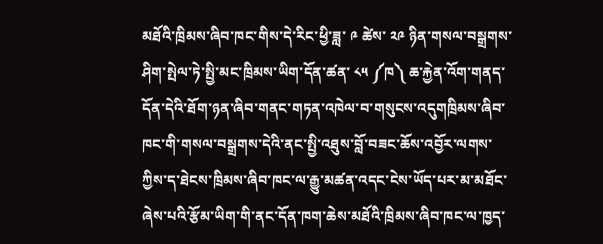མཐོའི་ཁྲིམས་ཞིབ་ཁང་གིས་དེ་རིང་ཕྱི་ཟླ་ ༩ ཚེས་ ༢༩ ཉིན་གསལ་བསྒྲགས་ཤིག་སྤེལ་ཏེ་སྤྱི་མང་ཁྲིམས་ཡིག་དོན་ཚན་ ༨༥ ༼ཁ༽ ཆ་རྐྱེན་འོག་གནད་དོན་དེའི་ཐོག་ཉན་ཞིབ་གནང་གཏན་འཁེལ་བ་གསུངས་འདུགཁྲིམས་ཞིབ་ཁང་གི་གསལ་བསྒྲགས་དེའི་ནང་སྤྱི་འཐུས་བློ་བཟང་ཆོས་འབྱོར་ལགས་ཀྱིས་ད་ཐེངས་ཁྲིམས་ཞིབ་ཁང་ལ་རྒྱུ་མཚན་འདང་ངེས་ཡོད་པར་མ་མཐོང་ཞེས་པའི་རྩོམ་ཡིག་གི་ནང་དོན་ཁག་ཆེས་མཐོའི་ཁྲིམས་ཞིབ་ཁང་ལ་ཁྱད་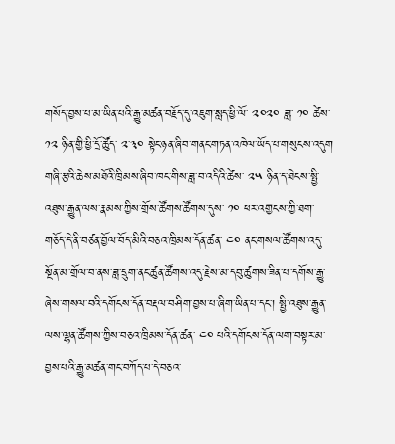གསོད་བྱས་པ་མ་ཡིན་པའི་རྒྱུ་མཚན་བརྗོད་དུ་འཇུག་སླད་ཕྱི་ལོ་ ༢༠༢༠ ཟླ་ ༡༠ ཚེས་ ༡༢ ཉིན་གྱི་ཕྱི་དྲོ་ཚོུད་ ༢་༣༠ སྟེང་ཉན་ཞིབ་གནང་གཏན་འཁེལ་ཡོད་པ་གསུངས་འདུག གཞི་རྩའི་ཆེས་མཐོའི་ཁྲིམས་ཞིབ་ཁང་གིས་ཟླ་བ་འདིའི་ཚེས་ ༢༥ ཉིན་ད་ཐེངས་སྤྱི་འཐུས་རྒྱུན་ལས་རྣམས་ཀྱིས་གྲོས་ཚོགས་ཚོགས་དུས་ ༡༠ ཕར་འགྱངས་ཀྱི་ཐག་གཅོད་དེ་ནི་བཙན་བྱོལ་བོད་མིའི་བཅའ་ཁྲིམས་དོན་ཚན་ ༤༠ ནང་གསལ་ཚོགས་འདུ་སྔོན་མ་གྲོལ་བ་ནས་ཟླ་དྲུག་ནང་ཚུན་ཚོགས་འདུ་རྗེས་མ་དབུ་ཚུགས་ཟིན་པ་དགོས་རྒྱུ་ཞེས་གསལ་བའི་དགོངས་དོན་བརྡལ་བཤིག་བྱས་པ་ཞིག་ཡིན་པ་དང་། སྤྱི་འཐུས་རྒྱུན་ལས་ལྷན་ཚོགས་ཀྱིས་བཅའ་ཁྲིམས་དོན་ཚན་ ༤༠ པའི་དགོངས་དོན་ལག་བསྟར་མ་བྱས་པའི་རྒྱུ་མཚན་གང་བཀོད་པ་དེ་བཅའ་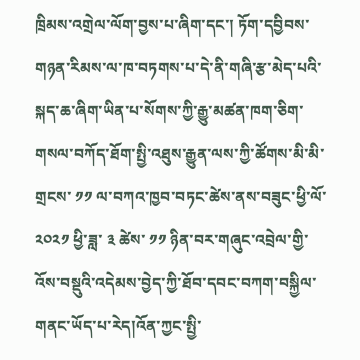ཁྲིམས་འགྲེལ་ལོག་བྱས་པ་ཞིག་དང་། ཏོག་དབྱིབས་གཉན་རིམས་ལ་ཁ་བཏགས་པ་དེ་ནི་གཞི་རྩ་མེད་པའི་སྐད་ཆ་ཞིག་ཡིན་པ་སོགས་ཀྱི་རྒྱུ་མཚན་ཁག་ཅིག་གསལ་བཀོད་ཐོག་སྤྱི་འཐུས་རྒྱུན་ལས་ཀྱི་ཚོགས་མི་མི་གྲངས་ ༡༡ ལ་བཀའ་ཁྱབ་བཏང་ཚེས་ནས་བཟུང་ཕྱི་ལོ་ ༢༠༢༡ ཕྱི་ཟླ་ ༣ ཚེས་ ༡༡ ཉིན་བར་གཞུང་འབྲེལ་གྱི་འོས་བསྡུའི་འདེམས་བྱེད་ཀྱི་ཐོབ་དབང་བཀག་བསྐྱིལ་གནང་ཡོད་པ་རེད།འོན་ཀྱང་སྤྱི་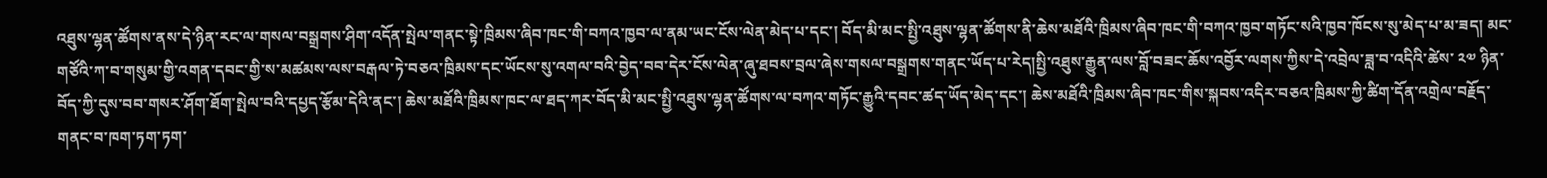འཐུས་ལྷན་ཚོགས་ནས་དེ་ཉིན་རང་ལ་གསལ་བསྒྲགས་ཤིག་འདོན་སྤེལ་གནང་སྟེ་ཁྲིམས་ཞིབ་ཁང་གི་བཀའ་ཁྱབ་ལ་ནམ་ཡང་ངོས་ལེན་མེད་པ་དང་། བོད་མི་མང་སྤྱི་འཐུས་ལྷན་ཚོགས་ནི་ཆེས་མཐོའི་ཁྲིམས་ཞིབ་ཁང་གི་བཀའ་ཁྱབ་གཏོང་སའི་ཁྱབ་ཁོངས་སུ་མེད་པ་མ་ཟད། མང་གཙོའི་ཀ་བ་གསུམ་གྱི་འགན་དབང་གྱི་ས་མཚམས་ལས་བརྒལ་ཏེ་བཅའ་ཁྲིམས་དང་ཡོངས་སུ་འགལ་བའི་བྱེད་བབ་དེར་ངོས་ལེན་ཞུ་ཐབས་བྲལ་ཞེས་གསལ་བསྒྲགས་གནང་ཡོད་པ་རེད།སྤྱི་འཐུས་རྒྱུན་ལས་བློ་བཟང་ཆོས་འབྱོར་ལགས་ཀྱིས་དེ་འབྲེལ་ཟླ་བ་འདིའི་ཚེས་ ༢༧ ཉིན་བོད་ཀྱི་དུས་བབ་གསར་ཤོག་ཐོག་སྤེལ་བའི་དཔྱད་རྩོམ་དེའི་ནང་། ཆེས་མཐོའི་ཁྲིམས་ཁང་ལ་ཐད་ཀར་བོད་མི་མང་སྤྱི་འཐུས་ལྷན་ཚོགས་ལ་བཀའ་གཏོང་རྒྱུའི་དབང་ཚད་ཡོད་མེད་དང་། ཆེས་མཐོའི་ཁྲིམས་ཞིབ་ཁང་གིས་སྐབས་འདིར་བཅའ་ཁྲིམས་ཀྱི་ཚིག་དོན་འགྲེལ་བརྗོད་གནང་བ་ཁག་ཏག་ཏག་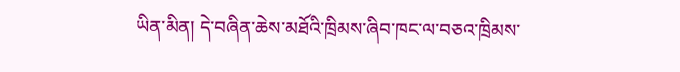ཡིན་མིན། དེ་བཞིན་ཆེས་མཐོའི་ཁྲིམས་ཞིབ་ཁང་ལ་བཅའ་ཁྲིམས་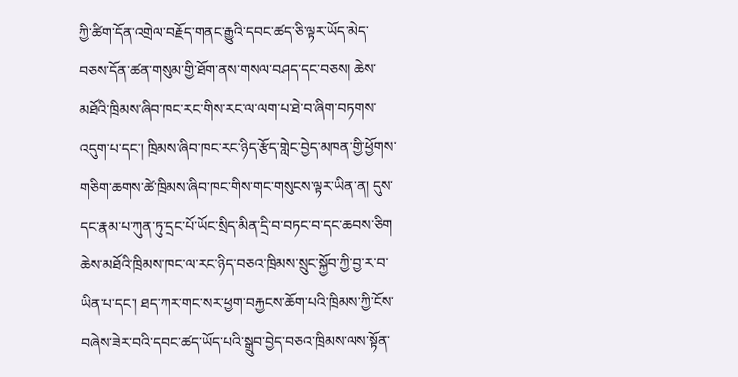ཀྱི་ཚིག་དོན་འགྲེལ་བརྗོད་གནང་རྒྱུའི་དབང་ཚད་ཅི་ལྟར་ཡོད་མེད་བཅས་དོན་ཚན་གསུམ་གྱི་ཐོག་ནས་གསལ་བཤད་དང་བཅས། ཆེས་མཐོའི་ཁྲིམས་ཞིབ་ཁང་རང་གིས་རང་ལ་ལག་པ་ཐེ་བ་ཞིག་བཏགས་འདུག་པ་དང་། ཁྲིམས་ཞིབ་ཁང་རང་ཉིད་རྩོད་གླེང་བྱེད་མཁན་གྱི་ཕྱོགས་གཅིག་ཆགས་ཚེ་ཁྲིམས་ཞིབ་ཁང་གིས་གང་གསུངས་ལྟར་ཡིན་ན། དུས་དང་རྣམ་པ་ཀུན་ཏུ་དྲང་པོ་ཡོང་སྲིད་མིན་དྲི་བ་བཏང་བ་དང་ཆབས་ཅིག ཆེས་མཐོའི་ཁྲིམས་ཁང་ལ་རང་ཉིད་བཅའ་ཁྲིམས་སྲུང་སྐྱོབ་ཀྱི་བྱ་ར་བ་ཡིན་པ་དང་། ཐད་ཀར་གང་སར་ཕྱག་བརྐྱངས་ཆོག་པའི་ཁྲིམས་ཀྱི་ངོས་བཞེས་ཟེར་བའི་དབང་ཚད་ཡོད་པའི་སྒྲུབ་བྱེད་བཅའ་ཁྲིམས་ལས་སྟོན་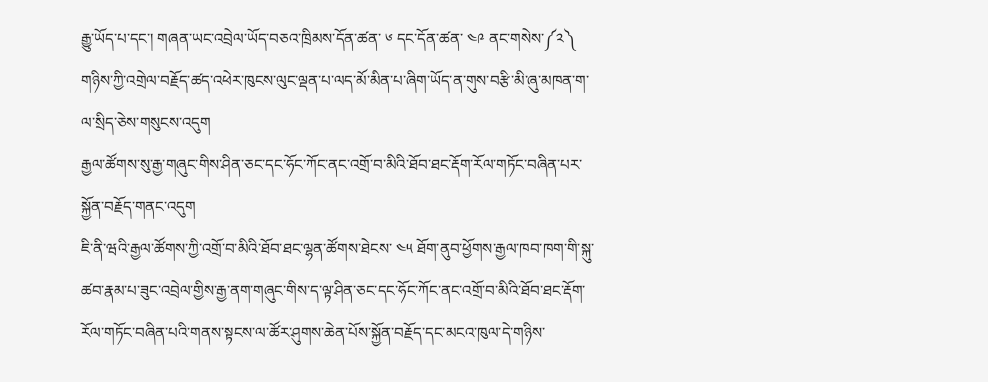རྒྱུ་ཡོད་པ་དང་། གཞན་ཡང་འབྲེལ་ཡོད་བཅའ་ཁྲིམས་དོན་ཚན་ ༦ དང་དོན་ཚན་ ༤༩ ནང་གསེས་༼༢༽ གཉིས་ཀྱི་འགྲེལ་བརྗོད་ཚད་འཕེར་ཁུངས་ལུང་ལྡན་པ་ལད་མོ་མིན་པ་ཞིག་ཡོད་ན་གུས་བརྩི་མི་ཞུ་མཁན་ག་ལ་སྲིད་ཅེས་གསུངས་འདུག
རྒྱལ་ཚོགས་སུ་རྒྱ་གཞུང་གིས་ཤིན་ཅང་དང་ཧོང་ཀོང་ནང་འགྲོ་བ་མིའི་ཐོབ་ཐང་རྡོག་རོལ་གཏོང་བཞིན་པར་སྐྱོན་བརྗོད་གནང་འདུག
ཇི་ནི་ཝའི་རྒྱལ་ཚོགས་ཀྱི་འགྲོ་བ་མིའི་ཐོབ་ཐང་ལྷན་ཚོགས་ཐེངས་ ༤༥ ཐོག་ནུབ་ཕྱོགས་རྒྱལ་ཁབ་ཁག་གི་སྐུ་ཚབ་རྣམ་པ་ཟུང་འབྲེལ་གྱིས་རྒྱ་ནག་གཞུང་གིས་ད་ལྟ་ཤིན་ཅང་དང་ཧོང་ཀོང་ནང་འགྲོ་བ་མིའི་ཐོབ་ཐང་རྡོག་རོལ་གཏོང་བཞིན་པའི་གནས་སྟངས་ལ་ཚོར་ཤུགས་ཆེན་པོས་སྐྱོན་བརྗོད་དང་མངའ་ཁུལ་དེ་གཉིས་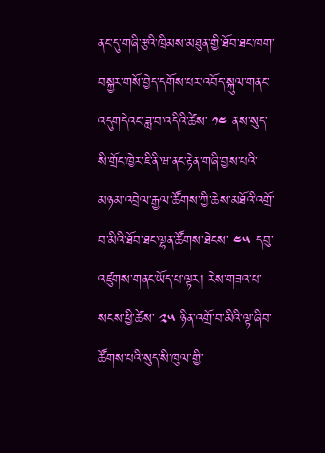ནང་དུ་གཞི་རྩའི་ཁྲིམས་མཐུན་གྱི་ཐོབ་ཐང་ཁག་བསྐྱར་གསོ་བྱེད་དགོས་པར་འབོད་སྐུལ་གནང་འདུགདེའང་ཟླ་བ་འདིའི་ཚེས་ ༡༤ ནས་སུད་སི་གྲོང་ཁྱེར་ཇི་ནི་ཝ་ནང་རྟེན་གཞི་བྱས་པའི་མཉམ་འབྲེལ་རྒྱལ་ཚོགས་ཀྱི་ཆེས་མཐོའི་འགྲོ་བ་མིའི་ཐོབ་ཐང་ལྷན་ཚོགས་ཐེངས་ ༤༥ དབུ་འཛུགས་གནང་ཡོད་པ་ལྟར། རེས་གཟའ་པ་སངས་ཕྱི་ཚེས་ ༢༥ ཉིན་འགྲོ་བ་མིའི་ལྟ་ཞིབ་ཚོགས་པའི་སུད་སི་ཁུལ་གྱི་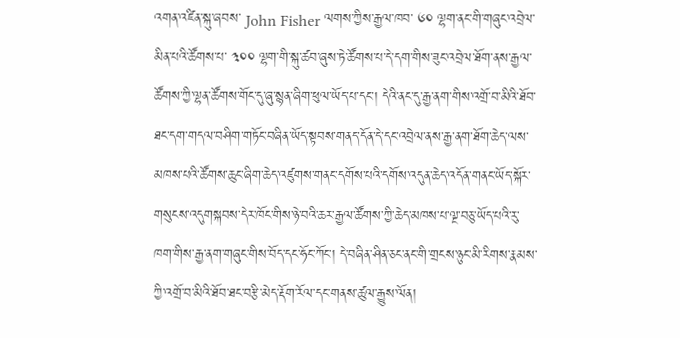འགན་འཛིན་སྐུ་ཞབས་ John Fisher ལགས་ཀྱིས་རྒྱལ་ཁབ་ ༦༠ ལྷག་ནང་གི་གཞུང་འབྲེལ་མིན་པའི་ཚོགས་པ་ ༣༠༠ ལྷག་གི་སྐུ་ཚབ་ཞུས་ཏེ་ཚོགས་པ་དེ་དག་གིས་ཟུང་འབྲེལ་ཐོག་ནས་རྒྱལ་ཚོགས་ཀྱི་ལྷན་ཚོགས་གོང་དུ་ཞུ་སྙན་ཞིག་ཕུལ་ཡོད་པ་དང་། དེའི་ནང་དུ་རྒྱ་ནག་གིས་འགྲོ་བ་མིའི་ཐོབ་ཐང་དག་གདལ་བཤིག་གཏོང་བཞིན་ཡོད་སྟབས་གནད་དོན་དེ་དང་འབྲེལ་ནས་རྒྱ་ནག་ཐོག་ཆེད་ལས་མཁས་པའི་ཚོགས་ཆུང་ཞིག་ཆེད་འཛུགས་གནང་དགོས་པའི་དགོས་འདུན་ཆེད་འདོན་གནང་ཡོད་སྐོར་གསུངས་འདུགསྐབས་དེར་ཁོང་གིས་ཉེ་བའི་ཆར་རྒྱལ་ཚོགས་ཀྱི་ཆེད་མཁས་པ་ལྔ་བཅུ་ཡོད་པའི་རུ་ཁག་གིས་རྒྱ་ནག་གཞུང་གིས་བོད་དང་ཧོང་ཀོང་། དེ་བཞིན་ཤིན་ཅང་ནང་གི་གྲངས་ཉུང་མི་རིགས་རྣམས་ཀྱི་འགྲོ་བ་མིའི་ཐོབ་ཐང་བརྩི་མེད་རྡོག་རོལ་དང་གནས་ཚུལ་རྒྱུས་ལོན།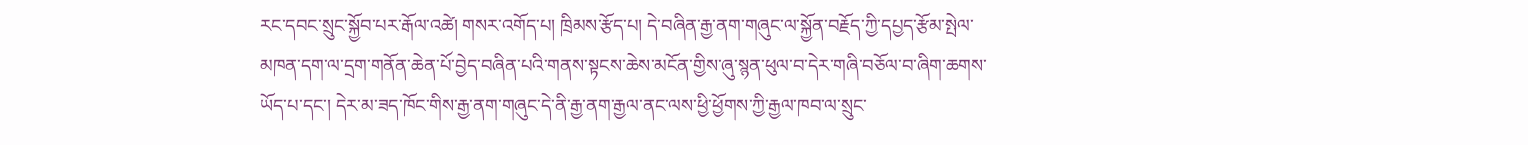རང་དབང་སྲུང་སྐྱོབ་པར་རྒོལ་འཚེ། གསར་འགོད་པ། ཁྲིམས་རྩོད་པ། དེ་བཞིན་རྒྱ་ནག་གཞུང་ལ་སྐྱོན་བརྗོད་ཀྱི་དཔྱད་རྩོམ་སྤེལ་མཁན་དག་ལ་དྲག་གནོན་ཆེན་པོ་བྱེད་བཞིན་པའི་གནས་སྟངས་ཆེས་མངོན་གྱིས་ཞུ་སྙན་ཕུལ་བ་དེར་གཞི་བཅོལ་བ་ཞིག་ཆགས་ཡོད་པ་དང་། དེར་མ་ཟད་ཁོང་གིས་རྒྱ་ནག་གཞུང་དེ་ནི་རྒྱ་ནག་རྒྱལ་ནང་ལས་ཕྱི་ཕྱོགས་ཀྱི་རྒྱལ་ཁབ་ལ་སྲུང་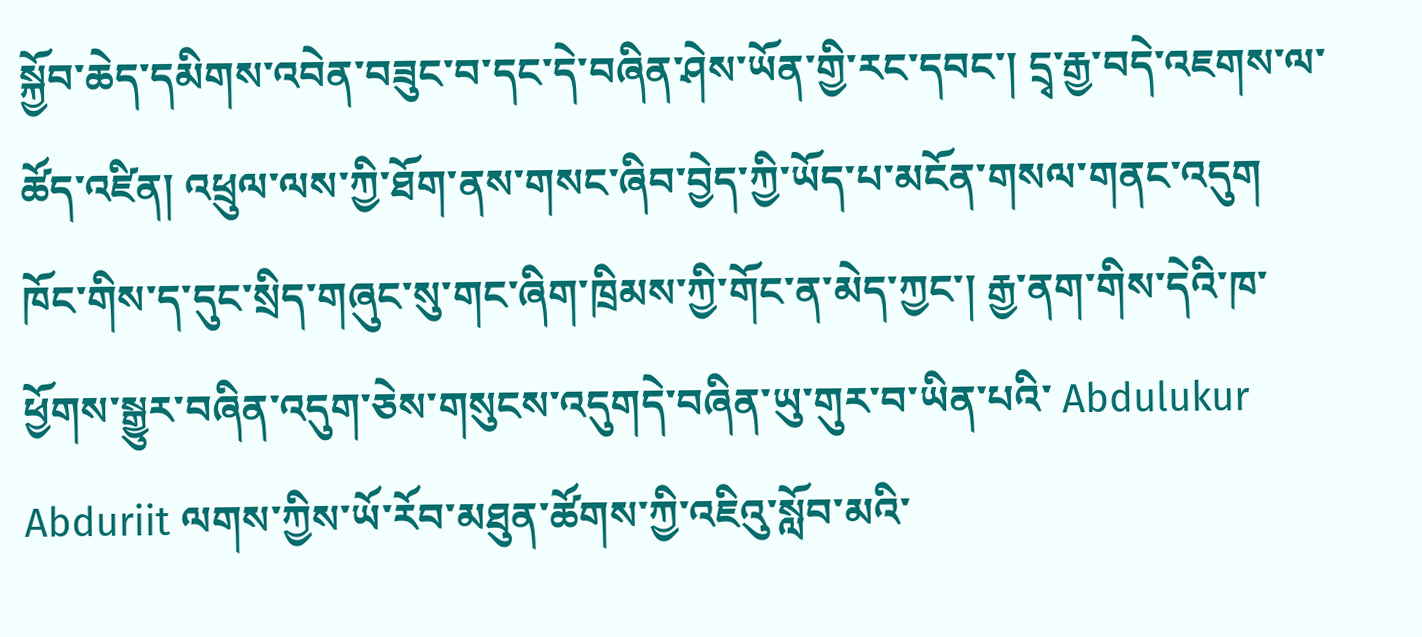སྐྱོབ་ཆེད་དམིགས་འབེན་བཟུང་བ་དང་དེ་བཞིན་ཤེས་ཡོན་གྱི་རང་དབང་། དྲྭ་རྒྱ་བདེ་འཇགས་ལ་ཚོད་འཛིན། འཕྲུལ་ལས་ཀྱི་ཐོག་ནས་གསང་ཞིབ་བྱེད་ཀྱི་ཡོད་པ་མངོན་གསལ་གནང་འདུག ཁོང་གིས་ད་དུང་སྲིད་གཞུང་སུ་གང་ཞིག་ཁྲིམས་ཀྱི་གོང་ན་མེད་ཀྱང་། རྒྱ་ནག་གིས་དེའི་ཁ་ཕྱོགས་སྒྱུར་བཞིན་འདུག་ཅེས་གསུངས་འདུགདེ་བཞིན་ཡུ་གུར་བ་ཡིན་པའི་ Abdulukur Abduriit ལགས་ཀྱིས་ཡོ་རོབ་མཐུན་ཚོགས་ཀྱི་འཇིའུ་སློབ་མའི་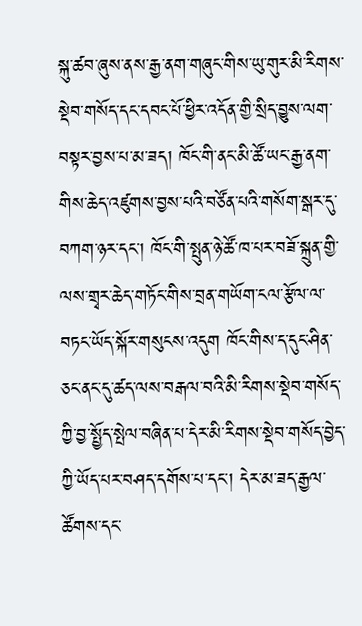སྐུ་ཚབ་ཞུས་ནས་རྒྱ་ནག་གཞུང་གིས་ཡུ་གུར་མི་རིགས་སྡེབ་གསོད་དང་དབང་པོ་ཕྱིར་འདོན་གྱི་སྲིད་བྱུས་ལག་བསྟར་བྱས་པ་མ་ཟད། ཁོང་གི་ནང་མི་ཚོ་ཡང་རྒྱ་ནག་གིས་ཆེད་འཛུགས་བྱས་པའི་བཙོན་པའི་གསོག་སྒར་དུ་བཀག་ཉར་དང་། ཁོང་གི་སྤུན་ཉེ་ཚོ་ཁ་པར་བཟོ་སྐྲུན་གྱི་ལས་གྲྭར་ཆེད་གཏོང་གིས་བྲན་གཡོག་ངལ་རྩོལ་ལ་བཏང་ཡོད་སྐོར་གསུངས་འདུག ཁོང་གིས་ད་དུང་ཤིན་ཅང་ནང་དུ་ཚད་ལས་བརྒལ་བའི་མི་རིགས་སྡེབ་གསོད་ཀྱི་བྱ་སྤྱོད་སྤེལ་བཞིན་པ་དེར་མི་རིགས་སྡེབ་གསོད་བྱེད་ཀྱི་ཡོད་པར་བཤད་དགོས་པ་དང་། དེར་མ་ཟད་རྒྱལ་ཚོགས་དང་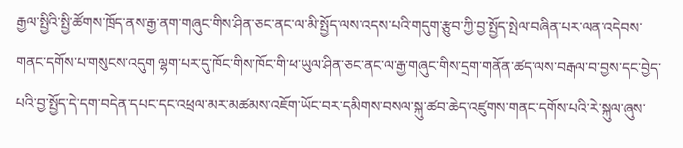རྒྱལ་སྤྱིའི་སྤྱི་ཚོགས་ཁྲོད་ནས་རྒྱ་ནག་གཞུང་གིས་ཤིན་ཅང་ནང་ལ་མི་སྤྱོད་ལས་འདས་པའི་གདུག་རྩུབ་ཀྱི་བྱ་སྤྱོད་སྤེལ་བཞིན་པར་ལན་འདེབས་གནང་དགོས་པ་གསུངས་འདུག ལྷག་པར་དུ་ཁོང་གིས་ཁོང་གི་ཕ་ཡུལ་ཤིན་ཅང་ནང་ལ་རྒྱ་གཞུང་གིས་དྲག་གནོན་ཚད་ལས་བརྒལ་བ་བྱས་དང་བྱེད་པའི་བྱ་སྤྱོད་དེ་དག་བདེན་དཔང་དང་འཕྲལ་མར་མཚམས་འཇོག་ཡོང་བར་དམིགས་བསལ་སྐུ་ཚབ་ཆེད་འཛུགས་གནང་དགོས་པའི་རེ་སྐུལ་ཞུས་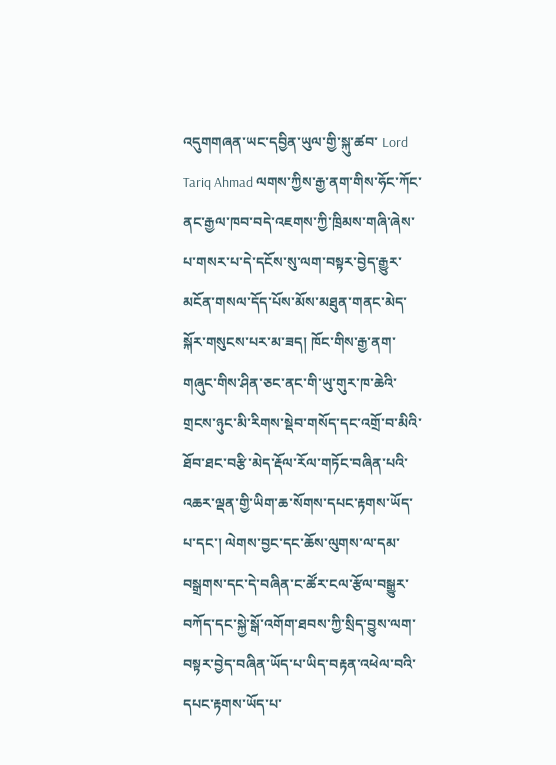འདུགགཞན་ཡང་དབྱིན་ཡུལ་གྱི་སྐུ་ཚབ་ Lord Tariq Ahmad ལགས་ཀྱིས་རྒྱ་ནག་གིས་ཧོང་ཀོང་ནང་རྒྱལ་ཁབ་བདེ་འཇགས་ཀྱི་ཁྲིམས་གཞི་ཞེས་པ་གསར་པ་དེ་དངོས་སུ་ལག་བསྟར་བྱེད་རྒྱུར་མངོན་གསལ་དོད་པོས་མོས་མཐུན་གནང་མེད་སྐོར་གསུངས་པར་མ་ཟད། ཁོང་གིས་རྒྱ་ནག་གཞུང་གིས་ཤིན་ཅང་ནང་གི་ཡུ་གུར་ཁ་ཆེའི་གྲངས་ཉུང་མི་རིགས་སྡེབ་གསོད་དང་འགྲོ་བ་མིའི་ཐོབ་ཐང་བརྩི་མེད་རྡོལ་རོལ་གཏོང་བཞིན་པའི་འཆར་ལྡན་གྱི་ཡིག་ཆ་སོགས་དཔང་རྟགས་ཡོད་པ་དང་། ལེགས་བྱང་དང་ཆོས་ལུགས་ལ་དམ་བསྒྲགས་དང་དེ་བཞིན་ང་ཚོར་ངལ་རྩོལ་བསྒྱུར་བཀོད་དང་སྐྱེ་སྒོ་འགོག་ཐབས་ཀྱི་སྲིད་བྱུས་ལག་བསྟར་བྱེད་བཞིན་ཡོད་པ་ཡིད་བརྟན་འཕེལ་བའི་དཔང་རྟགས་ཡོད་པ་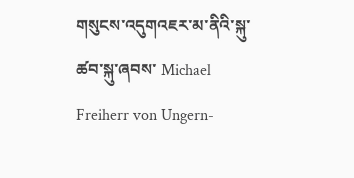གསུངས་འདུགའཇར་མ་ནིའི་སྐུ་ཚབ་སྐུ་ཞབས་ Michael Freiherr von Ungern-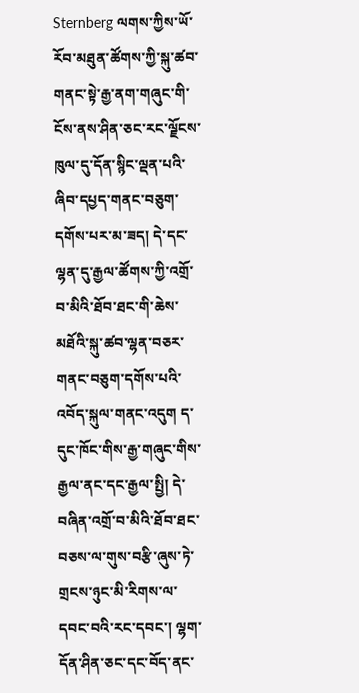Sternberg ལགས་ཀྱིས་ཡོ་རོབ་མཐུན་ཚོགས་ཀྱི་སྐུ་ཚབ་གནང་སྟེ་རྒྱ་ནག་གཞུང་གི་ངོས་ནས་ཤིན་ཅང་རང་ལྗོངས་ཁུལ་དུ་དོན་སྙིང་ལྡན་པའི་ཞིབ་དཔྱད་གནང་བཅུག་དགོས་པར་མ་ཟད། དེ་དང་ལྷན་དུ་རྒྱལ་ཚོགས་ཀྱི་འགྲོ་བ་མིའི་ཐོབ་ཐང་གི་ཆེས་མཐོའི་སྐུ་ཚབ་ལྷན་བཅར་གནང་བཅུག་དགོས་པའི་འབོད་སྐུལ་གནང་འདུག ད་དུང་ཁོང་གིས་རྒྱ་གཞུང་གིས་རྒྱལ་ནང་དང་རྒྱལ་སྤྱི། དེ་བཞིན་འགྲོ་བ་མིའི་ཐོབ་ཐང་བཅས་ལ་གུས་བརྩི་ཞུས་ཏེ་གྲངས་ཉུང་མི་རིགས་ལ་དབང་བའི་རང་དབང་། ལྷག་དོན་ཤིན་ཅང་དང་བོད་ནང་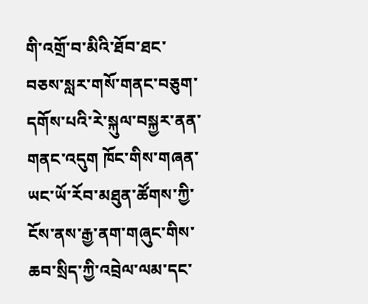གི་འགྲོ་བ་མིའི་ཐོབ་ཐང་བཅས་སླར་གསོ་གནང་བཅུག་དགོས་པའི་རེ་སྐུལ་བསྐྱར་ནན་གནང་འདུག ཁོང་གིས་གཞན་ཡང་ཡོ་རོབ་མཐུན་ཚོགས་ཀྱི་ངོས་ནས་རྒྱ་ནག་གཞུང་གིས་ཆབ་སྲིད་ཀྱི་འབྲེལ་ལམ་དང་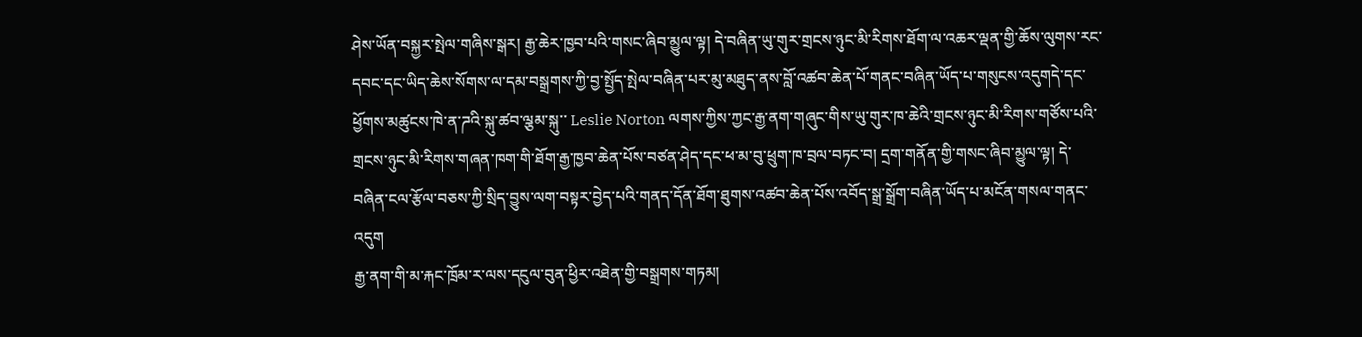ཤེས་ཡོན་བསྐྱར་སྤེལ་གཞིས་སྒར། རྒྱ་ཆེར་ཁྱབ་པའི་གསང་ཞིབ་མྱུལ་ལྟ། དེ་བཞིན་ཡུ་གུར་གྲངས་ཉུང་མི་རིགས་ཐོག་ལ་འཆར་ལྡན་གྱི་ཆོས་ལུགས་རང་དབང་དང་ཡིད་ཆེས་སོགས་ལ་དམ་བསྒྲགས་ཀྱི་བྱ་སྤྱོད་སྤེལ་བཞིན་པར་མུ་མཐུད་ནས་བློ་འཚབ་ཆེན་པོ་གནང་བཞིན་ཡོད་པ་གསུངས་འདུགདེ་དང་ཕྱོགས་མཚུངས་ཁེ་ན་ཌའི་སྐུ་ཚབ་ལྕམ་སྐུ་་ Leslie Norton ལགས་ཀྱིས་ཀྱང་རྒྱ་ནག་གཞུང་གིས་ཡུ་གུར་ཁ་ཆེའི་གྲངས་ཉུང་མི་རིགས་གཙོས་པའི་གྲངས་ཉུང་མི་རིགས་གཞན་ཁག་གི་ཐོག་རྒྱ་ཁྱབ་ཆེན་པོས་བཙན་ཤེད་དང་ཕ་མ་བུ་ཕྲུག་ཁ་བྲལ་བཏང་བ། དྲག་གནོན་གྱི་གསང་ཞིབ་མྱུལ་ལྟ། དེ་བཞིན་ངལ་རྩོལ་བཅས་ཀྱི་སྲིད་བྱུས་ལག་བསྟར་བྱེད་པའི་གནད་དོན་ཐོག་ཐུགས་འཚབ་ཆེན་པོས་འབོད་སྒྲ་སྒྲོག་བཞིན་ཡོད་པ་མངོན་གསལ་གནང་འདུག
རྒྱ་ནག་གི་མ་རྐང་ཁྲོམ་ར་ལས་དངུལ་བུན་ཕྱིར་འཐེན་གྱི་བསྒྲགས་གཏམ།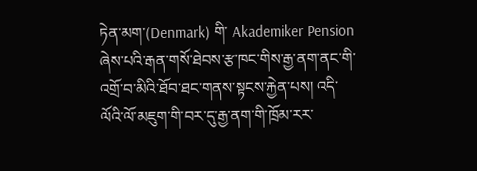ཏེན་མག་(Denmark) གི་ Akademiker Pension ཞེས་པའི་རྒན་གསོ་ཐེབས་རྩ་ཁང་གིས་རྒྱ་ནག་ནང་གི་འགྲོ་བ་མིའི་ཐོབ་ཐང་གནས་སྟངས་རྐྱེན་པས། འདི་ལོའི་ལོ་མཇུག་གི་བར་དུ་རྒྱ་ནག་གི་ཁྲོམ་རར་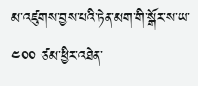མ་འཛུགས་བྱས་པའི་ཏེན་མག་གི་སྒོར་ས་ཡ་ ༤༠༠ ཙམ་ཕྱིར་འཐེན་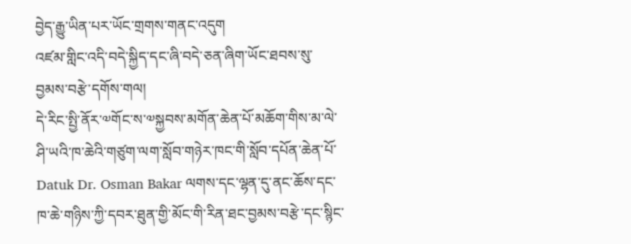བྱེད་རྒྱུ་ཡིན་པར་ཡོང་གྲགས་གནང་འདུག
འཛམ་གླིང་འདི་བདེ་སྐྱིད་དང་ཞི་བདེ་ཅན་ཞིག་ཡོང་ཐབས་སུ་བྱམས་བརྩེ་དགོས་གལ།
དེ་རིང་སྤྱི་ནོར་༧གོང་ས་༧སྐྱབས་མགོན་ཆེན་པོ་མཆོག་གིས་མ་ལེ་ཤི་ཡའི་ཁ་ཆེའི་གཙུག་ལག་སློབ་གཉེར་ཁང་གི་སློབ་དཔོན་ཆེན་པོ་ Datuk Dr. Osman Bakar ལགས་དང་ལྷན་དུ་ནང་ཆོས་དང་ཁ་ཆེ་གཉིས་ཀྱི་དབར་ཐུན་གྱི་མོང་གི་རིན་ཐང་བྱམས་བརྩེ་དང་སྙིང་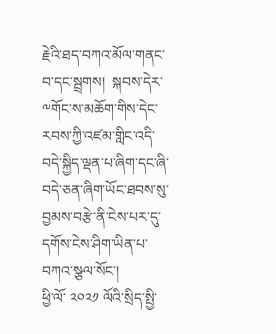རྗེའི་ཐད་བཀའ་མོལ་གནང་བ་དང་སྦྲགས།  སྐབས་དེར་༸གོང་ས་མཆོག་གིས་དེང་རབས་ཀྱི་འཛམ་གླིང་འདི་བདེ་སྐྱིད་ལྡན་པ་ཞིག་དང་ཞི་བདེ་ཅན་ཞིག་ཡོང་ཐབས་སུ་བྱམས་བརྩེ་ནི་ངེས་པར་དུ་དགོས་ངེས་ཤིག་ཡིན་པ་བཀའ་སྩལ་སོང་།
ཕྱི་ལོ་ ༢༠༢༡ ལོའི་སྲིད་སྤྱི་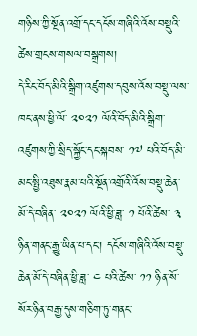གཉིས་ཀྱི་སྔོན་འགྲོ་དང་དངོས་གཞིའི་འོས་བསྡུའི་ཚེས་གྲངས་གསལ་བསྒྲགས།
དེ་རིང་བོད་མིའི་སྒྲིག་འཛུགས་དབུས་འོས་བསྡུ་ལས་ཁང་ནས་ཕྱི་ལོ་ ༢༠༢༡ ལོའི་བོད་མིའི་སྒྲིག་འཛུགས་ཀྱི་སྲིད་སྐྱོང་དང་སྐབས་ ༡༧ པའི་བོད་མི་མང་སྤྱི་འཐུས་རྣམ་པའི་སྔོན་འགྲོའི་འོས་བསྡུ་ཆེན་མོ་དེ་བཞིན་ ༢༠༢༡ ལོའི་ཕྱི་ཟླ་ ༡ པོའི་ཚེས་ ༣ ཉིན་གནང་རྒྱུ་ཡིན་པ་དང་། དངོས་གཞིའི་འོས་བསྡུ་ཆེན་མོ་དེ་བཞིན་ཕྱི་ཟླ་ ༤ པའི་ཚེས་ ༡༡ ཉིན་སོ་སོར་ཉིན་བརྒྱ་དུས་གཅིག་ཏུ་གནང་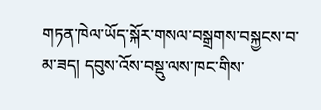གཏན་ཁེལ་ཡོད་སྐོར་གསལ་བསྒྲགས་བསྐྱངས་བ་མ་ཟད། དབུས་འོས་བསྡུ་ལས་ཁང་གིས་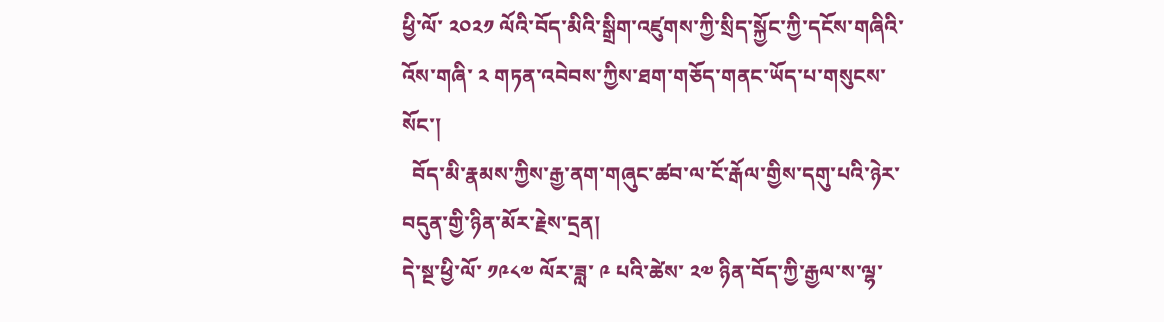ཕྱི་ལོ་ ༢༠༢༡ ལོའི་བོད་མིའི་སྒྲིག་འཛུགས་ཀྱི་སྲིད་སྐྱོང་ཀྱི་དངོས་གཞིའི་འོས་གཞི་ ༢ གཏན་འབེབས་ཀྱིས་ཐག་གཅོད་གནང་ཡོད་པ་གསུངས་སོང་།
  བོད་མི་རྣམས་ཀྱིས་རྒྱ་ནག་གཞུང་ཚབ་ལ་ངོ་རྒོལ་གྱིས་དགུ་པའི་ཉེར་བདུན་གྱི་ཉིན་མོར་རྗེས་དྲན།
དེ་སྔ་ཕྱི་ལོ་ ༡༩༨༧ ལོར་ཟླ་ ༩ པའི་ཚེས་ ༢༧ ཉིན་བོད་ཀྱི་རྒྱལ་ས་ལྷ་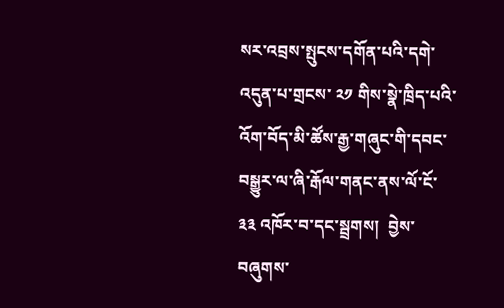སར་འབྲས་སྤུངས་དགོན་པའི་དགེ་འདུན་པ་གྲངས་ ༢༡ གིས་སྣེ་ཁྲིད་པའི་འོག་བོད་མི་ཚོས་རྒྱ་གཞུང་གི་དབང་བསྒྱུར་ལ་ཞི་རྒོལ་གནང་ནས་ལོ་ངོ་ ༣༣ འཁོར་བ་དང་སྦྲགས།  བྱེས་བཞུགས་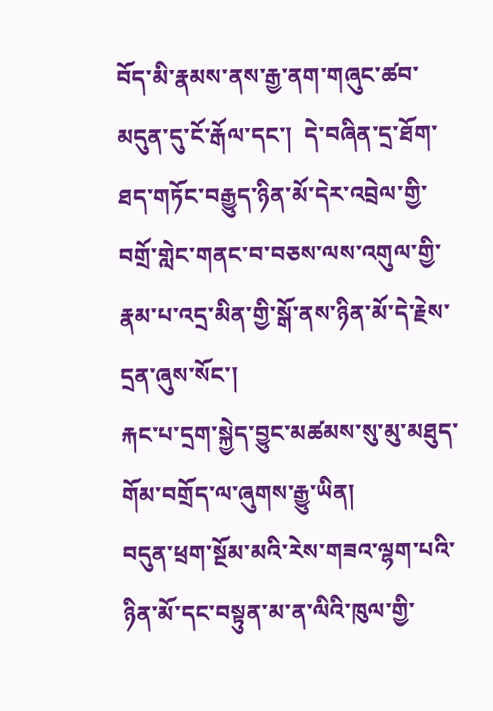བོད་མི་རྣམས་ནས་རྒྱ་ནག་གཞུང་ཚབ་མདུན་དུ་ངོ་རྒོལ་དང་།  དེ་བཞིན་དྲ་ཐོག་ཐད་གཏོང་བརྒྱུད་ཉིན་མོ་དེར་འབྲེལ་གྱི་བགྲོ་གླེང་གནང་བ་བཅས་ལས་འགུལ་གྱི་རྣམ་པ་འདྲ་མིན་གྱི་སྒོ་ནས་ཉིན་མོ་དེ་རྗེས་དྲན་ཞུས་སོང་།
རྐང་པ་དྲག་སྐྱེད་བྱུང་མཚམས་སུ་མུ་མཐུད་གོམ་བགྲོད་ལ་ཞུགས་རྒྱུ་ཡིན།
བདུན་ཕྲག་སྔོམ་མའི་རེས་གཟའ་ལྷག་པའི་ཉིན་མོ་དང་བསྟུན་མ་ན་ལིའི་ཁུལ་གྱི་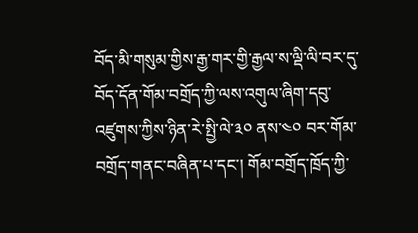བོད་མི་གསུམ་གྱིས་རྒྱ་གར་གྱི་རྒྱལ་ས་ལྡི་ལི་བར་དུ་བོད་དོན་གོམ་བགྲོད་ཀྱི་ལས་འགུལ་ཞིག་དབུ་འཛུགས་ཀྱིས་ཉིན་རེ་སྤྱི་ལེ་༣༠ ནས་༤༠ བར་གོམ་བགྲོད་གནང་བཞིན་པ་དང་། གོམ་བགྲོད་ཁྲོད་ཀྱི་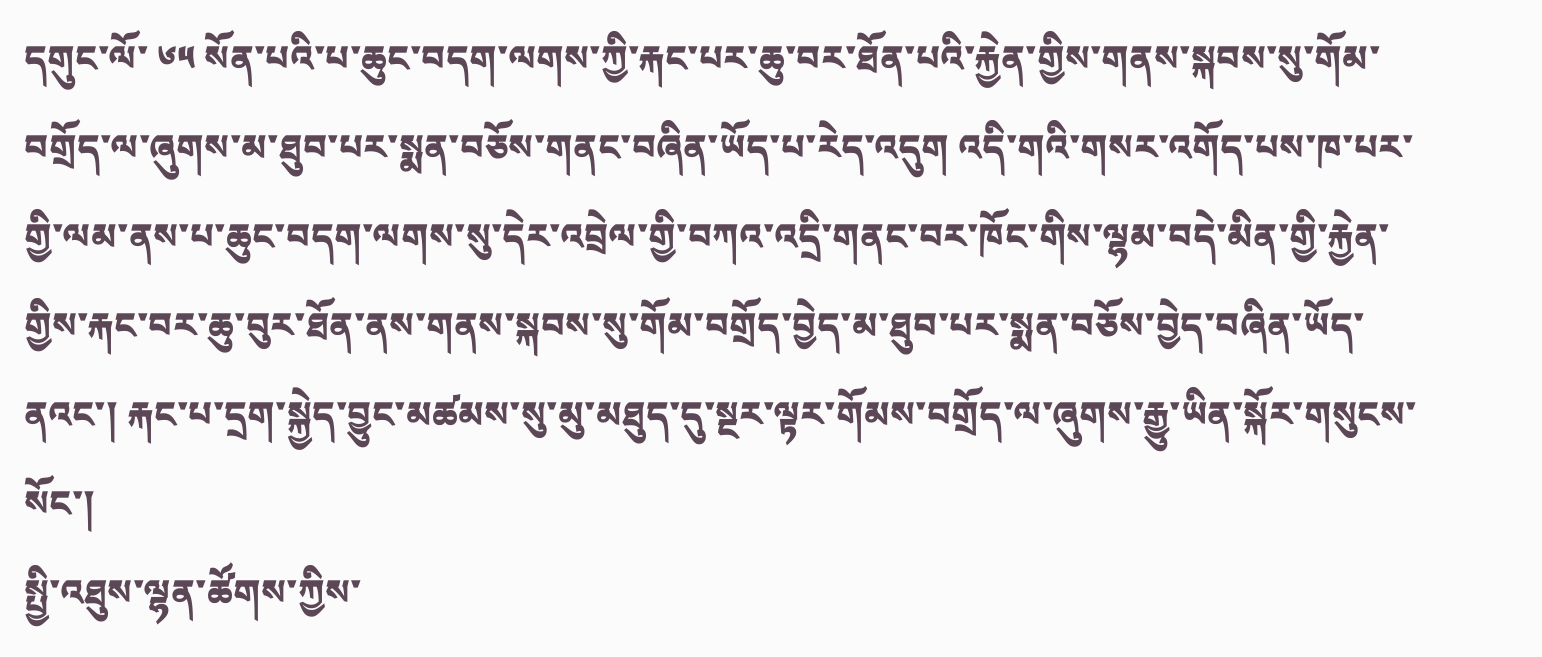དགུང་ལོ་ ༦༥ སོན་པའི་པ་ཆུང་བདག་ལགས་ཀྱི་རྐང་པར་ཆུ་བར་ཐོན་པའི་རྐྱེན་གྱིས་གནས་སྐབས་སུ་གོམ་བགྲོད་ལ་ཞུགས་མ་ཐུབ་པར་སྨན་བཅོས་གནང་བཞིན་ཡོད་པ་རེད་འདུག འདི་གའི་གསར་འགོད་པས་ཁ་པར་གྱི་ལམ་ནས་པ་ཆུང་བདག་ལགས་སུ་དེར་འབྲེལ་གྱི་བཀའ་འདྲི་གནང་བར་ཁོང་གིས་ལྷམ་བདེ་མིན་གྱི་རྐྱེན་གྱིས་རྐང་བར་ཆུ་བུར་ཐོན་ནས་གནས་སྐབས་སུ་གོམ་བགྲོད་བྱེད་མ་ཐུབ་པར་སྨན་བཅོས་བྱེད་བཞིན་ཡོད་ནའང་། རྐང་པ་དྲག་སྐྱེད་བྱུང་མཚམས་སུ་མུ་མཐུད་དུ་སྔར་ལྟར་གོམས་བགྲོད་ལ་ཞུགས་རྒྱུ་ཡིན་སྐོར་གསུངས་སོང་།
སྤྱི་འཐུས་ལྷན་ཚོགས་ཀྱིས་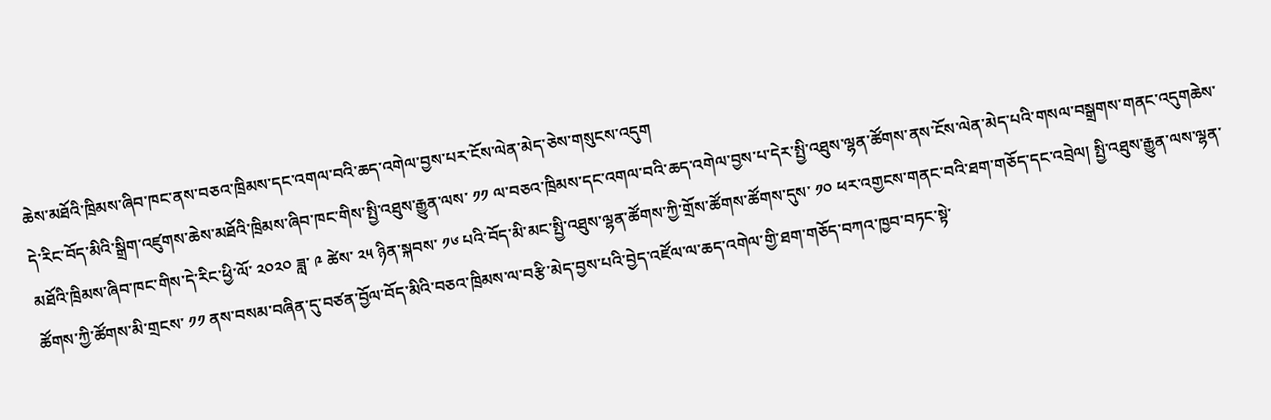ཆེས་མཐོའི་ཁྲིམས་ཞིབ་ཁང་ནས་བཅའ་ཁྲིམས་དང་འགལ་བའི་ཆད་འགེལ་བྱས་པར་ངོས་ལེན་མེད་ཅེས་གསུངས་འདུག
དེ་རིང་བོད་མིའི་སྒྲིག་འཛུགས་ཆེས་མཐོའི་ཁྲིམས་ཞིབ་ཁང་གིས་སྤྱི་འཐུས་རྒྱུན་ལས་ ༡༡ ལ་བཅའ་ཁྲིམས་དང་འགལ་བའི་ཆད་འགེལ་བྱས་པ་དེར་སྤྱི་འཐུས་ལྷན་ཚོགས་ནས་ངོས་ལེན་མེད་པའི་གསལ་བསྒྲགས་གནང་འདུགཆེས་མཐོའི་ཁྲིམས་ཞིབ་ཁང་གིས་དེ་རིང་ཕྱི་ལོ་ ༢༠༢༠ ཟླ་ ༩ ཚེས་ ༢༥ ཉིན་སྐབས་ ༡༦ པའི་བོད་མི་མང་སྤྱི་འཐུས་ལྷན་ཚོགས་ཀྱི་གྲོས་ཚོགས་ཚོགས་དུས་ ༡༠ ཕར་འགྱངས་གནང་བའི་ཐག་གཅོད་དང་འབྲེལ། སྤྱི་འཐུས་རྒྱུན་ལས་ལྷན་ཚོགས་ཀྱི་ཚོགས་མི་གྲངས་ ༡༡ ནས་བསམ་བཞིན་དུ་བཙན་བྱོལ་བོད་མིའི་བཅའ་ཁྲིམས་ལ་བརྩི་མེད་བྱས་པའི་བྱེད་འཛོལ་ལ་ཆད་འགེལ་གྱི་ཐག་གཅོད་བཀའ་ཁྱབ་བཏང་སྟེ་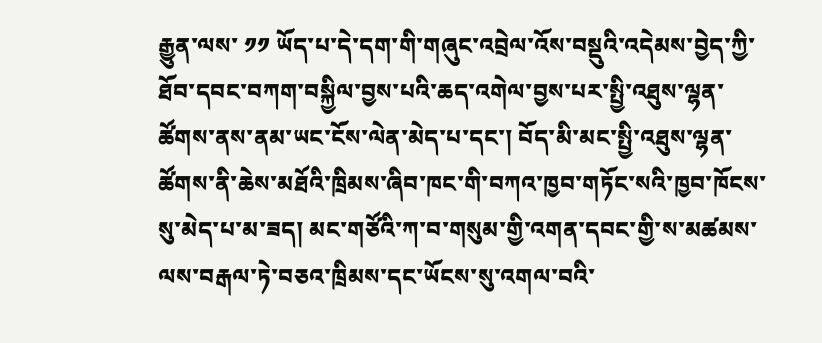རྒྱུན་ལས་ ༡༡ ཡོད་པ་དེ་དག་གི་གཞུང་འབྲེལ་འོས་བསྡུའི་འདེམས་བྱེད་ཀྱི་ཐོབ་དབང་བཀག་བསྐྱིལ་བྱས་པའི་ཆད་འགེལ་བྱས་པར་སྤྱི་འཐུས་ལྷན་ཚོགས་ནས་ནམ་ཡང་ངོས་ལེན་མེད་པ་དང་། བོད་མི་མང་སྤྱི་འཐུས་ལྷན་ཚོགས་ནི་ཆེས་མཐོའི་ཁྲིམས་ཞིབ་ཁང་གི་བཀའ་ཁྱབ་གཏོང་སའི་ཁྱབ་ཁོངས་སུ་མེད་པ་མ་ཟད། མང་གཙོའི་ཀ་བ་གསུམ་གྱི་འགན་དབང་གྱི་ས་མཚམས་ལས་བརྒལ་ཏེ་བཅའ་ཁྲིམས་དང་ཡོངས་སུ་འགལ་བའི་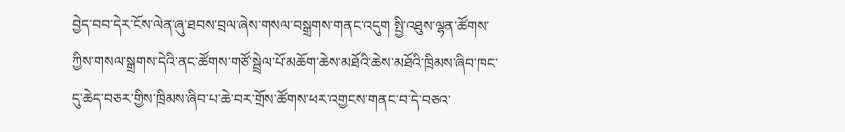བྱེད་བབ་དེར་ངོས་ལེན་ཞུ་ཐབས་བྲལ་ཞེས་གསལ་བསྒྲགས་གནང་འདུག སྤྱི་འཐུས་ལྷན་ཚོགས་ཀྱིས་གསལ་སྒྲགས་དེའི་ནང་ཚོགས་གཙོ་སྦྲེལ་པོ་མཆོག་ཆེས་མཐོའི་ཆེས་མཐོའི་ཁྲིམས་ཞིབ་ཁང་དུ་ཆེད་བཅར་གྱིས་ཁྲིམས་ཞིབ་པ་ཆེ་བར་གྲོས་ཚོགས་ཕར་འགྱངས་གནང་བ་དེ་བཅའ་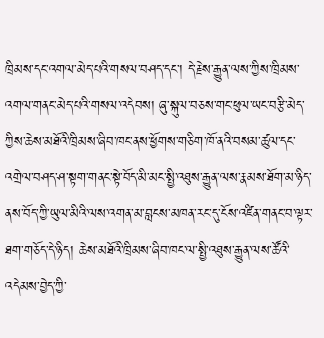ཁྲིམས་དང་འགལ་མེད་པའི་གསལ་བཤད་དང་། དེ་རྗེས་རྒྱུན་ལས་ཀྱིས་ཁྲིམས་འགལ་གནང་མེད་པའི་གསལ་འདེབས། ཞུ་སྐུལ་བཅས་གང་ཕུལ་ཡང་བརྩི་མེད་ཀྱིས་ཆེས་མཐོའི་ཁྲིམས་ཞིབ་ཁང་ནས་ཕྱོགས་གཅིག་ཁོ་ནའི་བསམ་ཚུལ་དང་འགྲེལ་བཤད་ཤ་སྟག་གནང་སྟེ་བོད་མི་མང་སྤྱི་འཐུས་རྒྱུན་ལས་རྣམས་ཐོག་མ་ཉིད་ནས་བོད་ཀྱི་ཡུལ་མིའི་ལས་འགན་མ་བླངས་མཁན་རང་དུ་ངོས་འཛིན་གནང་བ་ལྟར་ཐག་གཅོད་དེ་ཉིད། ཆེས་མཐོའི་ཁྲིམས་ཞིབ་ཁང་ལ་སྤྱི་འཐུས་རྒྱུན་ལས་ཚོའི་འདེམས་བྱེད་ཀྱི་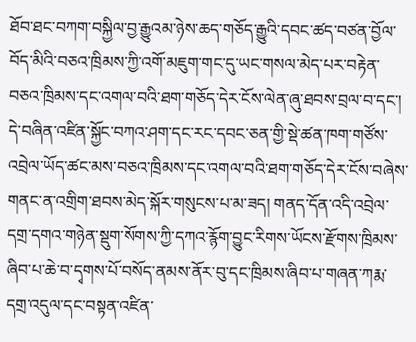ཐོབ་ཐང་བཀག་བསྐྱིལ་བྱ་རྒྱུའམ་ཉེས་ཆད་གཅོད་རྒྱུའི་དབང་ཚད་བཙན་བྱོལ་བོད་མིའི་བཅའ་ཁྲིམས་ཀྱི་འགོ་མཇུག་གང་དུ་ཡང་གསལ་མེད་པར་བརྟེན་བཅའ་ཁྲིམས་དང་འགལ་བའི་ཐག་གཅོད་དེར་ངོས་ལེན་ཞུ་ཐབས་བྲལ་བ་དང་། དེ་བཞིན་འཛིན་སྐྱོང་བཀའ་ཤག་དང་རང་དབང་ཅན་གྱི་སྡེ་ཚན་ཁག་གཙོས་འབྲེལ་ཡོད་ཚང་མས་བཅའ་ཁྲིམས་དང་འགལ་བའི་ཐག་གཅོད་དེར་ངོས་བཞེས་གནང་ན་འགྲིག་ཐབས་མེད་སྐོར་གསུངས་པ་མ་ཟད། གནད་དོན་འདི་འབྲེལ་དགྲ་དགའ་གཉེན་སྡུག་སོགས་ཀྱི་དཀའ་རྙོག་བྱུང་རིགས་ཡོངས་རྫོགས་ཁྲིམས་ཞིབ་པ་ཆེ་བ་དྭགས་པོ་བསོད་ནམས་ནོར་བུ་དང་ཁྲིམས་ཞིབ་པ་གཞན་ཀརྨ་དགྲ་འདུལ་དང་བསྟན་འཛིན་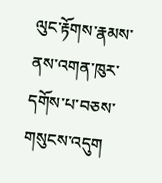ལུང་རྟོགས་རྣམས་ནས་འགན་ཁུར་དགོས་པ་བཅས་གསུངས་འདུག